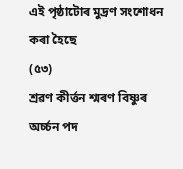এই পৃষ্ঠাটোৰ মুদ্ৰণ সংশোধন কৰা হৈছে
(৫৩)
শ্ৰৱণ কীৰ্ত্তন শ্মৰণ বিষ্ণুৰ
অৰ্চ্চন পদ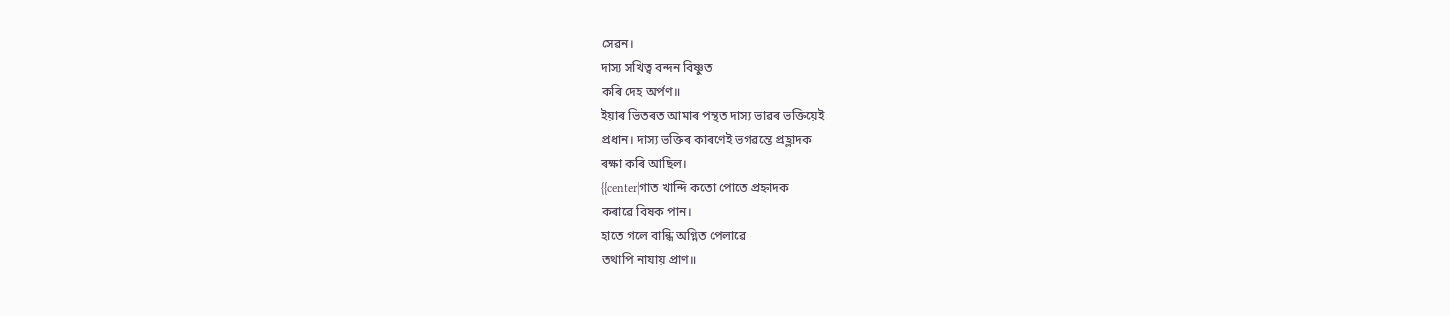সেৱন।
দাস্য সখিত্ব বন্দন বিষ্ণুত
কৰি দেহ অৰ্পণ॥
ইয়াৰ ভিতৰত আমাৰ পন্থত দাস্য ভাৱৰ ভক্তিয়েই
প্ৰধান। দাস্য ভক্তিৰ কাৰণেই ভগৱন্তে প্ৰহ্লাদক
ৰক্ষা কৰি আছিল।
{{center|গাত খান্দি কতো পোতে প্ৰহ্নাদক
কৰাৱে বিষক পান।
হাতে গলে বান্ধি অগ্নিত পেলাৱে
তথাপি নাযায় প্ৰাণ॥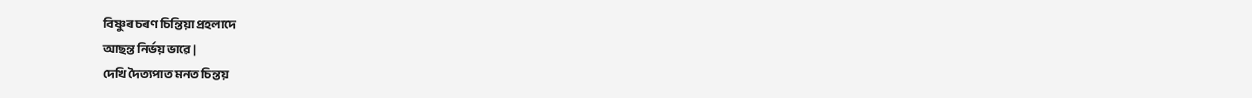বিষ্ণুৰ চৰণ চিন্তিয়া প্ৰহলাদে
আছন্ত নিৰ্ভয় ভাৱে |
দেখি দৈত্যপাত মনত চিন্তয়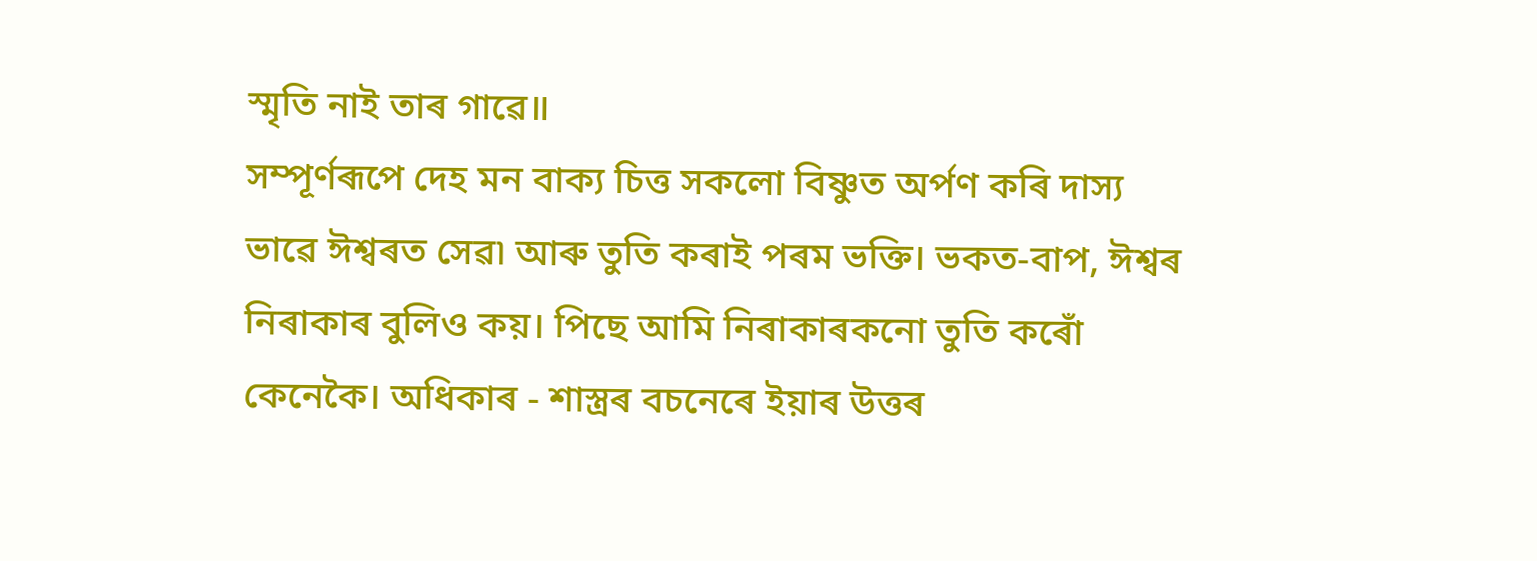স্মৃতি নাই তাৰ গাৱে॥
সম্পূৰ্ণৰূপে দেহ মন বাক্য চিত্ত সকলো বিষ্ণুত অৰ্পণ কৰি দাস্য ভাৱে ঈশ্বৰত সেৱ৷ আৰু তুতি কৰাই পৰম ভক্তি। ভকত-বাপ, ঈশ্বৰ নিৰাকাৰ বুলিও কয়। পিছে আমি নিৰাকাৰকনো তুতি কৰোঁ কেনেকৈ। অধিকাৰ - শাস্ত্ৰৰ বচনেৰে ইয়াৰ উত্তৰ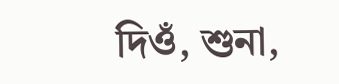দিওঁ, শুনা,